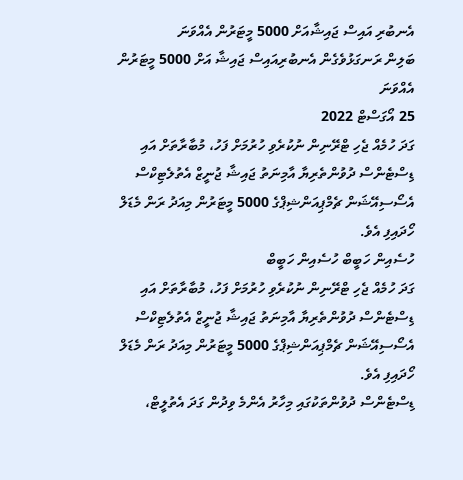އެނބުރި އައިސް ޖައިޝާއަށް 5000 މީޓަރުން އެއްވަނަ
ބަލިން ރަނގަޅުވެގެން އެނބުރިއައިސް ޖައިޝާ އަށް 5000 މީޓަރުން އެއްވަނަ
25 އޯގަސްޓް 2022
ގަދަ ހުމެއް ޖެހި ޓްރޭނިން ނުކުރެވި ހުރުމަށް ފަހު، މުބާރާތަށް އައި ޑިސްޓެންސް ދުވުންތެރިޔާ އާމިނަތު ޖައިޝާ ޖުނީޒް އެތުލެޓިކްސް އެސޯސިއޭޝަން ޗެމްޕިއަންޝިޕްގެ 5000 މީޓަރުން މިއަދު ރަން މެޑަލް ހޯދައިފި އެވެ.
ހުސެއިން ހަބީބް ހުސެއިން ހަބީބް
ގަދަ ހުމެއް ޖެހި ޓްރޭނިން ނުކުރެވި ހުރުމަށް ފަހު، މުބާރާތަށް އައި ޑިސްޓެންސް ދުވުންތެރިޔާ އާމިނަތު ޖައިޝާ ޖުނީޒް އެތުލެޓިކްސް އެސޯސިއޭޝަން ޗެމްޕިއަންޝިޕްގެ 5000 މީޓަރުން މިއަދު ރަން މެޑަލް ހޯދައިފި އެވެ.
ޑިސްޓެންސް ދުވުންތަކުގައި މިހާރު އެންމެ ވިދުން ގަދަ އެތުލީޓް،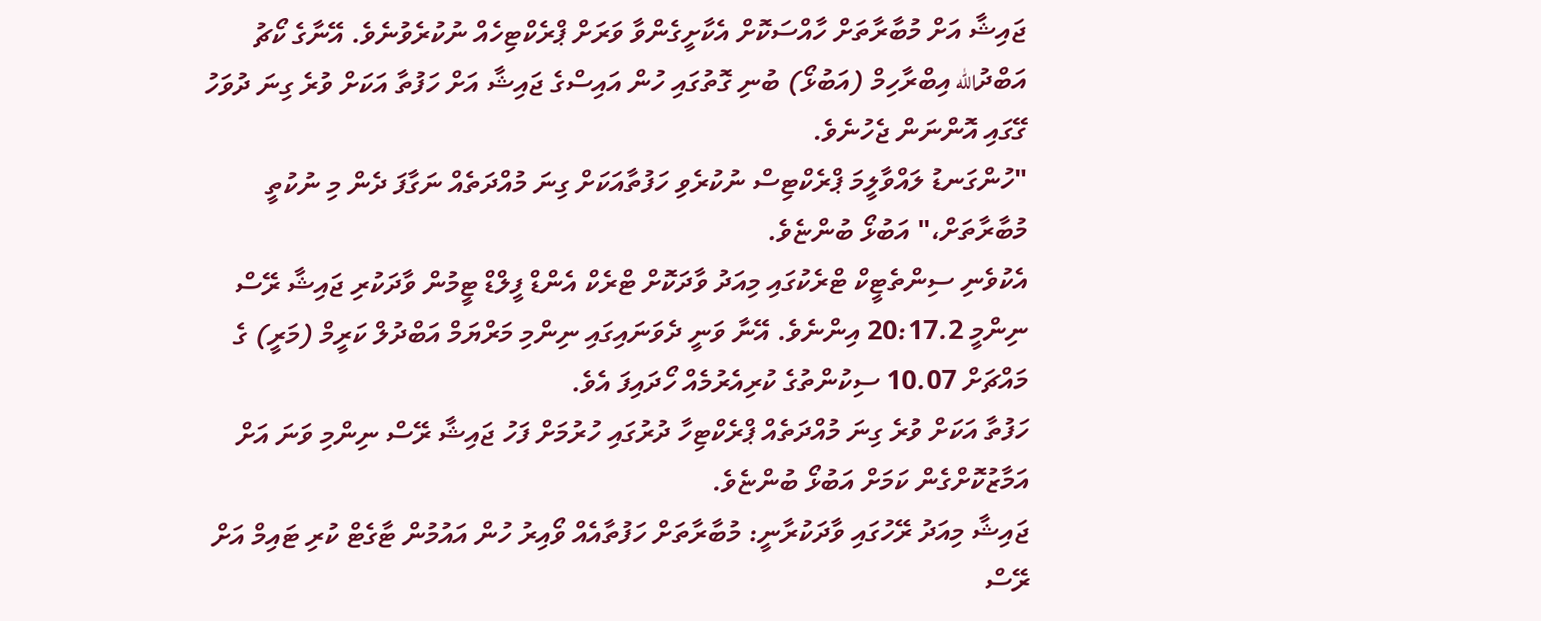ޖައިޝާ އަށް މުބާރާތަށް ހާއްސަކޮށް އެކާށީގެންވާ ވަރަށް ޕްރެކްޓިހެއް ނުކުރެވުނެވެ. އޭނާގެ ކޯޗު އަބްދުالله އިބްރާހިމް (އަބުޅޯ) ބުނި ގޮތުގައި ހުން އައިސްގެ ޖައިޝާ އަށް ހަފުތާ އަކަށް ވުރެ ގިނަ ދުވަހު ގޭގައި އޮންނަން ޖެހުނެވެ.
"ހުންގަނޑު ލައްވާލީމަ ޕްރެކްޓިސް ނުކުރެވި ހަފުތާއަކަށް ގިނަ މުއްދަތެއް ނަގާފަ ދެން މި ނުކުތީ މުބާރާތަށް،" އަބުޅޯ ބުންޏެވެ.
އެކުވެނި ސިންތެޓީކް ޓްރެކުގައި މިއަދު ވާދަކޮށް ޓްރެކް އެންޑް ފީލްޑް ޓީމުން ވާދަކުރި ޖައިޝާ ރޭސް ނިންމީ 20:17.2 އިންނެވެ. އޭނާ ވަނީ ދެވަނައިގައި ނިންމި މަރްޔަމް އަބްދުލް ކަރީމް (މަރީ) ގެ މައްޗަށް 10.07 ސިކުންތުގެ ކުރިއެރުމެއް ހޯދައިފަ އެވެ.
ހަފުތާ އަކަށް ވުރެ ގިނަ މުއްދަތެއް ޕްރެކްޓިހާ ދުރުގައި ހުރުމަށް ފަހު ޖައިޝާ ރޭސް ނިންމި ވަނަ އަށް އަމާޒުކޮށްގެން ކަމަށް އަބުޅޯ ބުންޏެވެ.
ޖައިޝާ މިއަދު ރޭހުގައި ވާދަކުރާނީ: މުބާރާތަށް ހަފުތާއެއް ވޯއިރު ހުން އައުމުން ޓާގެޓް ކުރި ޓައިމް އަށް ރޭސް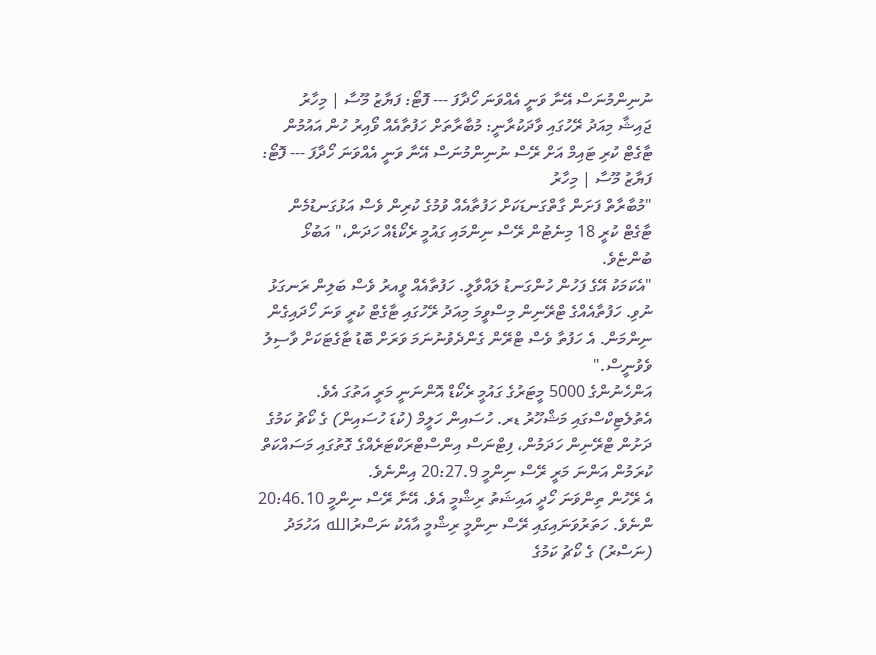ނުނިންމުނަސް އޭނާ ވަނީ އެއްވަނަ ހޯދާފަ --- ފޮޓޯ: ފަޔާޒު މޫސާ | މިހާރު
ޖައިޝާ މިއަދު ރޭހުގައި ވާދަކުރާނީ: މުބާރާތަށް ހަފުތާއެއް ވޯއިރު ހުން އައުމުން ޓާގެޓް ކުރި ޓައިމް އަށް ރޭސް ނުނިންމުނަސް އޭނާ ވަނީ އެއްވަނަ ހޯދާފަ --- ފޮޓޯ: ފަޔާޒު މޫސާ | މިހާރު
"މުބާރާތް ފަށަން ގާތްގަނޑަކަށް ހަފުތާއެއް ވުމުގެ ކުރިން ވެސް އަޅުގަނޑުމެން ޓާގެޓް ކުރީ 18 މިނެޓުން ރޭސް ނިންމައި ގައުމީ ރެކޯޑެއް ހަދަން،" އަބުޅޯ ބުންޏެވެ.
"އެކަމަކު އޭގެ ފަހުން ހުންގަނޑު ލައްވާލީ. ހަފުތާއެއް ވީއރު ވެސް ބަލިން ރަނގަޅު ނުވި. ހަފުތާއެއްގެ ޓްރޭނިން މިސްވީމަ މިއަދު ރޭހުގައި ޓާގެޓް ކުރީ ވަނަ ހޯދައިގެން ނިންމަން. އެ ހަފުތާ ވެސް ޓްރޭން ގެންދެވުނުނަމަ ވަރަށް ބޮޑު ޓާގެޓަކަށް ވާސިލު ވެވުނީސް."
އަންހެނުންގެ 5000 މީޓަރުގެ ގައުމީ ރެކޯޑް އޮންނަނީ މަރީ އަތުގަ އެވެ. އެތުލެޓިކްސްގައި މަޝްހޫރު ޑރ. ހުސައިން ހަލީމް (ކުޑަ ހުސައިން) ގެ ކޯޗު ކަމުގެ ދަށުން ޓްރޭނިން ހަދަމުން، ފިޓްނަސް އިންސްޓްރަކްޓަރެއްގެ ގޮތުގައި މަސައްކަތް ކުރަމުން އަންނަ މަރީ ރޭސް ނިންމީ 20:27.9 އިންނެވެ.
އެ ރޭހުން ތިންވަނަ ހޯދީ އައިޝަތު ރިޝްމީ އެވެ. އޭނާ ރޭސް ނިންމީ 20:46.10 ންނެވެ. ހަތަރުވަނައިގައި ރޭސް ނިންމީ ރިޝްމީ އާއެކު ނަސްރުالله އަހުމަދު (ނަސްރު) ގެ ކޯޗު ކަމުގެ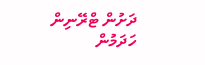ދަށުން ޓްރޭނިން ހަދަމުން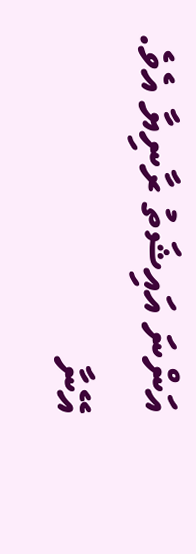އަންނަ އައިޝަތު ރާނިޔާ އެވެ. އޭނާ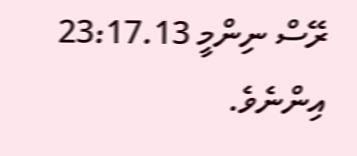ރޭސް ނިންމީ 23:17.13 އިންނެވެ.